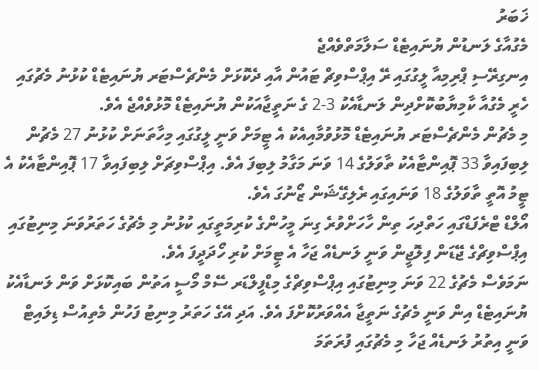ޚަބަރު
މެގުއާގެ ލަނޑުން ޔުނައިޓެޑް ސަލާމަތްވެއްޖެ
އިނގިރޭސި ޕްރިމިއާ ލީގުގައި ރޭ އިޕްސްވިޗް ޓައުން އާއި ދެކޮޅަށް މެންޗެސްޓަރ ޔުނައިޓެޑް ކުޅުނު މެޗުގައި ހެރީ މެގުއާ ކާމިޔާބުކޮށްދިން ލަނޑާއެކު 3-2 ގެ ނަތީޖާއަކުން ޔުނައިޓެޑް މޮޅުވެއްޖެ އެވެ.
މި މެޗުން މެންޗެސްޓަރ ޔުނައިޓެޑް މޮޅުވުމާއިއެކު އެ ޓީމަށް ވަނީ ލީގުގައި މިހާތަނަށް ކުޅުނު 27 މެޗުން ލިބިފައިވާ 33 ޕޮއިންޓާއެކު ތާވަލުގެ 14 ވަނަ މަގާމު ލިބިފަ އެވެ. އިޕްސްވިޗަށް ލިބިފައިވާ 17 ޕޮއިންޓާއެކު އެ ޓީމު އޮތީ ތާވަލުގެ 18 ވަނައިގައި ރެލިގޭޝަން ޒޯނުގަ އެވެ.
އޯލްޑް ޓްރެފަޑްގައި ހަތްދިހަ ތިން ހާހަށްވުރެ ގިނަ މީހުންގެ ކުރިމަތީގައި ކުޅުނު މި މެޗުގެ ހަތަރުވަނަ މިނިޓުގައި އިޕްސްވިޗްގެ ޖޭޑަން ފިލޮޖީން ވަނީ ލަނޑެއް ޖަހާ އެ ޓީމަށް ކުރި ހޯދަދީފަ އެވެ.
ނަމަވެސް މެޗުގެ 22 ވަނަ މިނިޓުގައި އިޕްސްވިޗްގެ މިޑްފީލްޑަރ ސޭމް މޯސީ އަތުން ބައިކޮޅަށް ވަން ލަނޑާއެކު ޔުނައިޓެޑް އިން ވަނީ މެޗުގެ ނަތީޖާ އެއްވަރުކޮށްފަ އެވެ. އަދި އޭގެ ހަތަރު މިނިޓު ފަހުން މެތިއުސް ޑިލައިޓް ވަނީ އިތުރު ލަނޑެއް ޖަހާ މި މެޗުގައި ފުރަތަމަ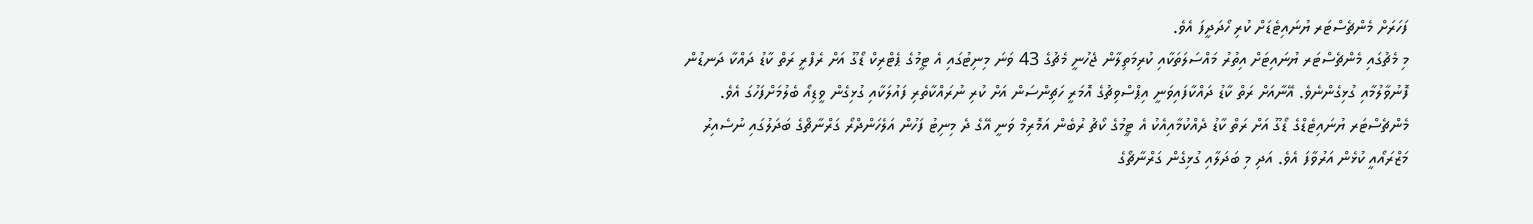ފަހަރަށް މެންޗެސްޓަރ ޔުނައިޓެޑަށް ކުރި ހޯދަދީފަ އެވެ.
މި މެޗުގައި މެންޗެސްޓަރ ޔުނައިޓަށް އިތުރު މައްސަލަތަކާއި ކުރިމަތިލާން ޖެހުނީ މެޗުގެ 43 ވަނަ މިނިޓުގައި އެ ޓީމުގެ ޕެޓްރިކް ޑޯގޫ އަށް ރެފްރީ ރަތް ކާޑު ދައްކާ ދަނޑުން ފޮނުވާލުމާއި ގުޅިގެންނެވެ. އޭނާއަށް ރަތް ކާޑު ދައްކާފައިވަނީ އިޕްސްވިޗުގެ އޮމަރީ ހަޗިންސަން އަށް ކުރި ނުރައްކާތެރި ފައުލަކާއި ގުޅިގެން ވީޑިއޯ ބެލުމަށްފަހުގަ އެވެ.
މެންޗެސްޓަރ ޔުނައިޓެޑްގެ ޑޯގޫ އަށް ރަތް ކާޑު ދެއްކުމާއިއެކު އެ ޓީމުގެ ކޯޗު ރުބެން އަމޮރިމް ވަނީ އޭގެ ދެ މިނިޓު ފަހުން އަލެހަންދްރޯ ގަރްނާޗޯގެ ބަދަލުގައި ނުސެއިރު މަޒްރައޯއީ ކުޅެން އަރުވާފަ އެވެ. އަދި މި ބަދަލާއި ގުޅިގެން ގަރްނާޗޯގެ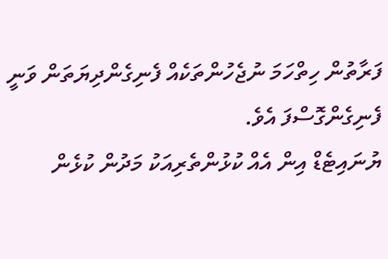ފަރާތުން ހިތްހަމަ ނުޖެހުންތަކެއް ފެނިގެންދިޔަތަން ވަނީ ފެނިގެންގޮސްފަ އެވެ.
ޔުނައިޓެޑް އިން އެއް ކުޅުންތެރިއަކު މަދުން ކުޅެން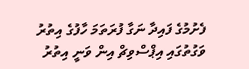ފެށުމުގެ ފައިދާ ނަގާ ފުރަތަމަ ހާފުގެ އިތުރު ވަގުތުގައި އިޕްސްވިޗް އިން ވަނީ އިތުރު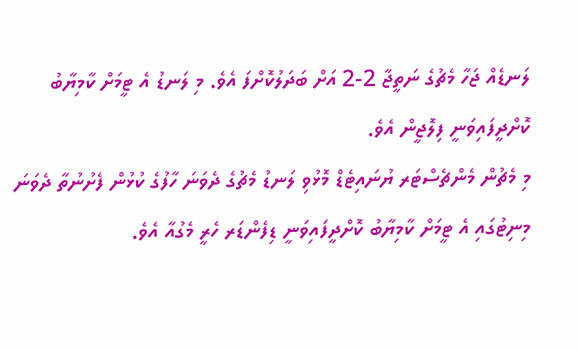ލަނޑެއް ޖަހާ މެޗުގެ ނަތީޖާ 2-2 އަށް ބަދަލުކޮށްފަ އެވެ. މި ލަނޑު އެ ޓީމަށް ކާމިޔާބު ކޮށްދީފައިވަނީ ފިލޮޖީން އެވެ.
މި މެޗުން މެންޗެސްޓަރ ޔުނައިޓެޑް މޮޅުވި ލަނޑު މެޗުގެ ދެވަނަ ހާފުގެ ކުޅުން ފެށުނުތާ ދެވަނަ މިނިޓުގައި އެ ޓީމަށް ކާމިޔާބު ކޮށްދީފައިވަނީ ޑިފެންޑަރ ހެރީ މެގުއާ އެވެ.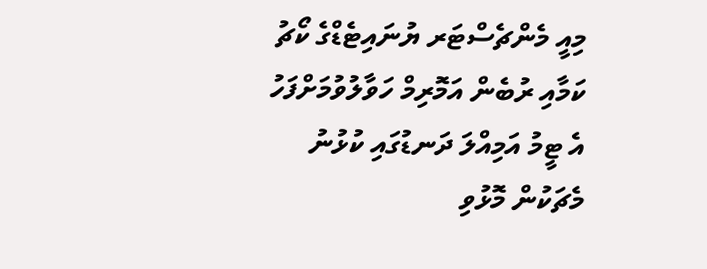މިއީ މެންޗެސްޓަރ ޔުނައިޓެޑްގެ ކޯޗު ކަމާއި ރުބެން އަމޮރިމް ހަވާލުވުމަށްފަހު އެ ޓީމު އަމިއްލަ ދަނޑުގައި ކުޅުނު މެޗަކުން މޮޅުވި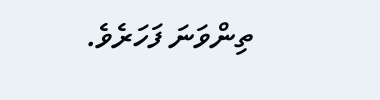ތިންވަނަ ފަހަރެވެ.